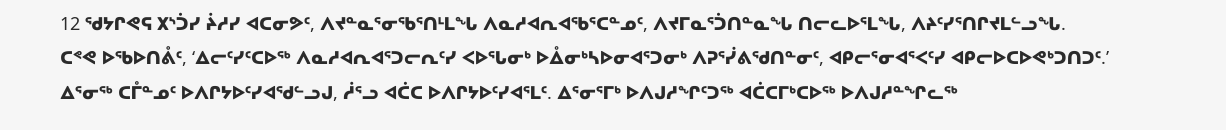12 ᖁᔭᒋᕙᕋ ᙭ᔅᑑᓯ ᔩᓱᓯ ᐊᑕᓂᕗᑦ, ᐱᔪᓐᓇᕐᓂᖃᕐᑎᒻᒪᖓ ᐱᓇᓱᐊᕆᐊᖃᕐᑕᓐᓄᑦ, ᐱᔪᒥᓇᕐᑑᑎᓐᓇᖓ ᑎᓕᓚᐅᕐᒪᖓ, ᐱᔨᑦᓯᕐᑎᒋᔪᒪᓪᓗᖓ.
ᑕᕝᕙ ᐅᖃᐅᑎᕔᑦ, ‘ᐃᓕᑦᓯᑦᑕᐅᖅ ᐱᓇᓱᐊᕆᐊᕐᑐᓕᕆᑦᓯ ᐸᐅᕐᒐᓂᒃ ᐅᐂᓂᒃᓴᐅᓂᐊᕐᑐᓂᒃ ᐱᕈᕐᓰᕕᖁᑎᓐᓂᑦ, ᐊᑭᓕᕐᓂᐊᕐᐸᑦᓯ ᐊᑭᓕᐅᑕᐅᕙᒃᑐᑎᑐᑦ.’
ᐃᕐᓂᖅ ᑕᒤᓐᓄᑦ ᐅᐱᒋᔭᐅᑦᓯᐊᖁᓪᓗᒍ, ᓲᕐᓗ ᐊᑖᑕ ᐅᐱᒋᔭᐅᑦᓯᐊᕐᒪᑦ. ᐃᕐᓂᕐᒥᒃ ᐅᐱᒍᓱᖏᑦᑐᖅ ᐊᑖᑕᒥᒃᑕᐅᖅ ᐅᐱᒍᓱᓐᖏᓚᖅ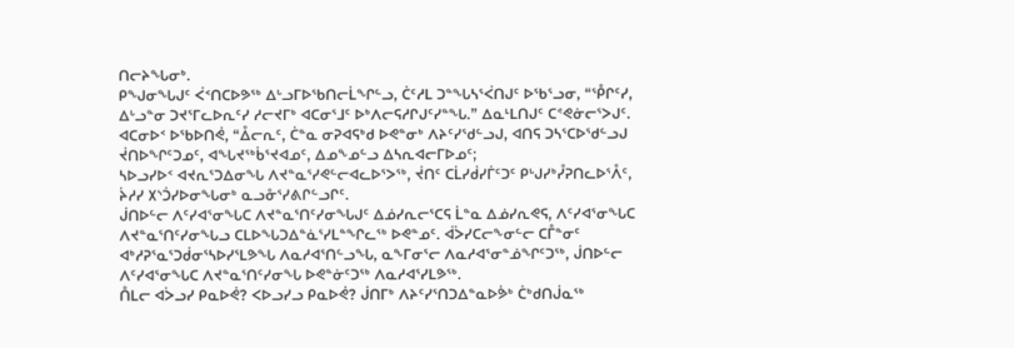ᑎᓕᔨᖓᓂᒃ.
ᑭᖑᓂᖓᒍᑦ ᐹᑉᑎᑕᐅᕗᖅ ᐃᒡᓗᒥᐅᖃᑎᓕᒫᖏᓪᓗ, ᑖᑦᓱᒪ ᑐᓐᖓᓴᕐᐹᑎᒍᑦ ᐅᖃᕐᓗᓂ, “ᕾᒋᑦᓯ, ᐃᒡᓗᓐᓂ ᑐᔪᕐᒥᓚᐅᕆᑦᓯ ᓱᓕᔪᒥᒃ ᐊᑕᓂᕐᒧᑦ ᐅᒃᐱᓕᕋᓱᒋᒍᑦᓯᓐᖓ.” ᐃᓇᒻᒪᑎᒍᑦ ᑕᕝᕙᓃᓕᕐᐳᒍᑦ.
ᐊᑕᓂᐅᑉ ᐅᖃᐅᑎᕚ, “ᐂᓕᕆᑦ, ᑖᓐᓇ ᓂᕈᐊᕋᒃᑯ ᐅᕙᓐᓂᒃ ᐱᔨᑦᓯᖁᓪᓗᒍ, ᐊᑎᕋ ᑐᓴᕐᑕᐅᖁᓪᓗᒍ ᔫᑎᐅᖏᑦᑐᓄᑦ, ᐊᖓᔪᖅᑳᕐᔪᐊᓄᑦ, ᐃᓄᖕᓄᓪᓗ ᐃᓴᕆᐊᓕᒥᐅᓄᑦ;
ᓴᐅᓗᓯᐅᑉ ᐊᔪᕆᕐᑐᐃᓂᖓ ᐱᔪᓐᓇᕐᓯᕙᓪᓕᐊᓚᐅᕐᐳᖅ, ᔫᑎᑦ ᑕᒫᓯᑰᓯᒦᑦᑐᑦ ᑭᒡᒍᓯᒃᓮᕈᑎᓚᐅᕐᐰᑦ, ᔩᓱᓯ ᙭ᔅᑑᓯᐅᓂᖓᓂᒃ ᓇᓗᓁᕐᓯᕕᒋᓪᓗᒋᑦ.
ᒎᑎᐅᓪᓕ ᐱᑦᓯᐊᕐᓂᖓᑕ ᐱᔪᓐᓇᕐᑎᑦᓯᓂᖓᒍᑦ ᐃᓅᓯᕆᓕᕐᑕᕋ ᒫᓐᓇ ᐃᓅᓯᕆᕙᕋ, ᐱᑦᓯᐊᕐᓂᖓᑕ ᐱᔪᓐᓇᕐᑎᑦᓯᓂᖓᓗ ᑕᒪᐅᖓᑐᐃᓐᓈᕐᓯᒪᓐᖏᓚᖅ ᐅᕙᓐᓄᑦ. ᐋᐴᓯᑕᓕᖕᓂᓪᓕ ᑕᒤᓐᓂᑦ ᐊᒃᓱᕈᕐᓇᕐᑐᑰᓂᕐᓴᐅᓯᕐᒪᕗᖓ ᐱᓇᓱᐊᕐᑎᓪᓗᖓ, ᓇᖕᒥᓂᕐᓕ ᐱᓇᓱᐊᕐᓂᓐᓅᖏᑦᑐᖅ, ᒎᑎᐅᓪᓕ ᐱᑦᓯᐊᕐᓂᖓᑕ ᐱᔪᓐᓇᕐᑎᑦᓯᓂᖓ ᐅᕙᓐᓃᑦᑐᖅ ᐱᓇᓱᐊᕐᓯᒪᕗᖅ.
ᑍᒪᓕ ᐊᐴᓗᓯ ᑭᓇᐅᕚ? ᐸᐅᓗᓯᓗ ᑭᓇᐅᕚ? ᒎᑎᒥᒃ ᐱᔨᑦᓯᕐᑎᑐᐃᓐᓇᐅᕘᒃ ᑖᒃᑯᑎᒎᓇᖅ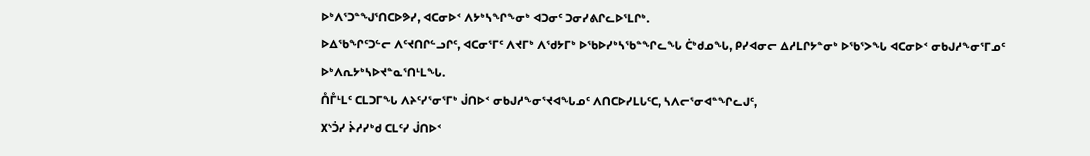ᐅᒃᐱᕐᑐᓐᖑᕐᑎᑕᐅᕗᓯ, ᐊᑕᓂᐅᑉ ᐱᔭᒃᓴᖏᖕᓂᒃ ᐊᑐᓂᑦ ᑐᓂᓯᕕᒋᓚᐅᕐᒪᒋᒃ.
ᐅᐃᖃᖏᑦᑐᓪᓕ ᐱᑦᔪᑎᒋᓪᓗᒋᑦ, ᐊᑕᓂᕐᒥᑦ ᐱᔪᒥᒃ ᐱᖁᔭᒥᒃ ᐅᖃᐅᓯᒃᓴᖃᓐᖏᓚᖓ ᑖᒃᑯᓄᖓ, ᑭᓯᐊᓂᓕ ᐃᓱᒪᒋᔭᓐᓂᒃ ᐅᖃᕐᐳᖓ ᐊᑕᓂᐅᑉ ᓂᑲᒍᓱᖕᓂᕐᒥᓄᑦ ᐅᒃᐱᕆᔭᒃᓴᐅᔪᓐᓇᕐᑎᒻᒪᖓ.
ᑍᒤᒻᒪᑦ ᑕᒪᑐᒥᖓ ᐱᔨᑦᓯᕐᓂᕐᒥᒃ ᒎᑎᐅᑉ ᓂᑲᒍᓱᖕᓂᕐᔪᐊᖓᓄᑦ ᐱᑎᑕᐅᓯᒪᒐᑦᑕ, ᓴᐱᓕᕐᓂᐊᓐᖏᓚᒍᑦ,
᙭ᔅᑑᓯ ᔩᓱᓯᒃᑯ ᑕᒪᑦᓯ ᒎᑎᐅᑉ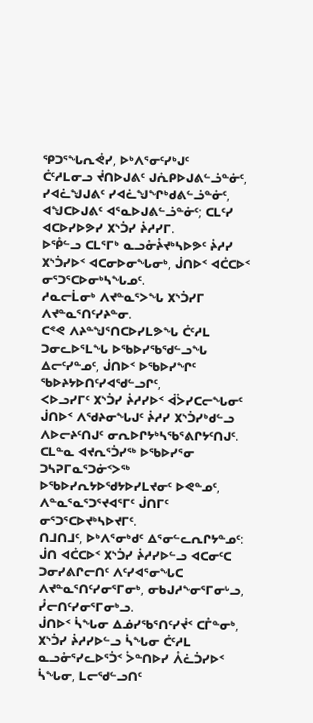ᕿᑐᕐᖓᕆᕚᓯ, ᐅᒃᐱᕐᓂᑦᓯᒃᒍᑦ
ᑖᑦᓱᒪᓂᓗ ᔫᑎᐅᒍᕕᑦ ᒍᕇᑭᐅᒍᕕᓪᓘᓐᓃᑦ, ᓯᐊᓛᖑᒍᕕᑦ ᓯᐊᓛᖑᖏᒃᑯᕕᓪᓘᓐᓃᑦ, ᐊᖑᑕᐅᒍᕕᑦ ᐊᕐᓇᐅᒍᕕᓪᓘᓐᓃᑦ; ᑕᒪᑦᓯ ᐊᑕᐅᓯᐅᕗᓯ ᙭ᔅᑑᓯ ᔩᓱᓯᒥ.
ᐅᕾᓪᓗ ᑕᒪᕐᒥᒃ ᓇᓗᓁᔧᔪᒃᓴᐅᕗᑦ ᔩᓱᓯ ᙭ᔅᑑᓯᐅᑉ ᐊᑕᓂᐅᓂᖓᓂᒃ, ᒎᑎᐅᑉ ᐊᑖᑕᐅᑉ ᓂᕐᑐᕐᑕᐅᓂᒃᓴᖓᓄᑦ.
ᓱᓇᓕᒫᓂᒃ ᐱᔪᓐᓇᕐᐳᖓ ᙭ᔅᑑᓯᒥ ᐱᔪᓐᓇᕐᑎᑦᓯᔨᓐᓂ.
ᑕᕝᕙ ᐱᔨᓐᖑᕐᑎᑕᐅᓯᒪᕗᖓ ᑖᑦᓱᒪ ᑐᓂᓚᐅᕐᒪᖓ ᐅᖃᐅᓯᖃᖁᓪᓗᖓ ᐃᓕᑦᓯᓐᓄᑦ, ᒎᑎᐅᑉ ᐅᖃᐅᓯᖏᑦ ᖃᐅᔨᔭᐅᑎᑦᓯᐊᖁᓪᓗᒋᑦ,
ᐸᐅᓗᓯᒥᑦ ᙭ᔅᑑᓯ ᔩᓱᓯᐅᑉ ᐋᐴᓯᑕᓕᖓᓂᑦ ᒎᑎᐅᑉ ᐱᖁᔨᓂᖓᒍᑦ ᔩᓱᓯ ᙭ᔅᑑᓯᒃᑯᓪᓗ ᐱᐅᓕᔨᑦᑎᒍᑦ ᓂᕆᐅᒋᔭᒃᓴᖃᕐᕕᒋᔭᑦᑎᒍᑦ.
ᑕᒪᓐᓇ ᐊᔪᕆᕐᑑᓯᖅ ᐅᖃᐅᓯᕐᓂ ᑐᓴᕈᒥᓇᕐᑐᓃᑉᐳᖅ ᐅᖃᐅᓯᕆᔭᐅᖁᔭᐅᓯᒪᔪᓂᑦ ᐅᕙᓐᓄᑦ, ᐱᓐᓇᕐᓇᕐᑐᕐᔪᐊᕐᒥᑦ ᒎᑎᒥᑦ ᓂᕐᑐᕐᑕᐅᔪᒃᓴᐅᔪᒥᑦ.
ᑎᒧᑎᒧᑦ, ᐅᒃᐱᕐᓂᒃᑯᑦ ᐃᕐᓂᓪᓚᕆᒋᔭᓐᓄᑦ: ᒎᑎ ᐊᑖᑕᐅᑉ ᙭ᔅᑑᓯ ᔩᓱᓯᐅᓪᓗ ᐊᑕᓂᑦᑕ ᑐᓂᓯᕕᒋᓕᑎᑦ ᐱᑦᓯᐊᕐᓂᖓᑕ ᐱᔪᓐᓇᕐᑎᑦᓯᓂᕐᒥᓂᒃ, ᓂᑲᒍᓱᖕᓂᕐᒥᓂᒡᓗ, ᓮᓕᑎᑦᓯᓂᕐᒥᓂᒃᓗ.
ᒎᑎᐅᑉ ᓵᖓᓂ ᐃᓅᓯᖃᕐᑎᑦᓯᔫᑉ ᑕᒤᓐᓂᒃ, ᙭ᔅᑑᓯ ᔩᓱᓯᐅᓪᓗ ᓵᖓᓂ ᑖᑦᓱᒪ ᓇᓗᓁᕐᓯᓚᐅᕐᑑᑉ ᐴᓐᑎᐅᓯ ᐰᓛᑑᓯᐅᑉ ᓵᖓᓂ, ᒪᓕᖁᓪᓗᑎᑦ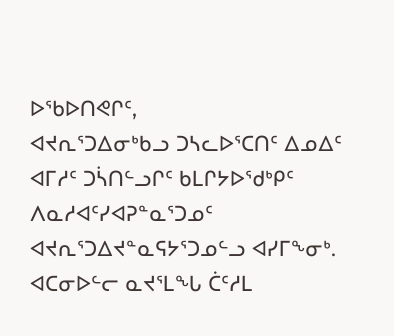ᐅᖃᐅᑎᕙᒋᑦ,
ᐊᔪᕆᕐᑐᐃᓂᒃᑲᓗ ᑐᓴᓚᐅᕐᑕᑎᑦ ᐃᓄᐃᑦ ᐊᒥᓱᑦ ᑐᓵᑎᓪᓗᒋᑦ ᑲᒪᒋᔭᐅᖁᒃᑭᑦ ᐱᓇᓱᐊᑦᓯᐊᕈᓐᓇᕐᑐᓄᑦ ᐊᔪᕆᕐᑐᐃᔪᓐᓇᕋᔭᕐᑐᓄᓪᓗ ᐊᓯᒥᖕᓂᒃ.
ᐊᑕᓂᐅᓪᓕ ᓇᔪᕐᒪᖓ ᑖᑦᓱᒪ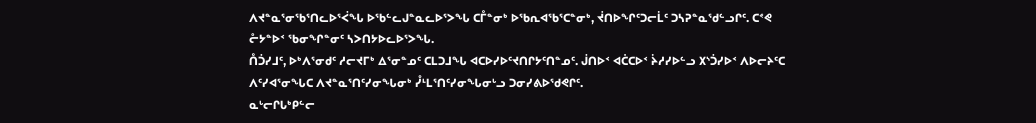ᐱᔪᓐᓇᕐᓂᖃᕐᑎᓚᐅᕐᐹᖓ ᐅᖃᓪᓚᒍᓐᓇᓚᐅᕐᐳᖓ ᑕᒤᓐᓂᒃ ᐅᖃᕆᐊᖃᕐᑕᓐᓂᒃ, ᔫᑎᐅᖏᑦᑐᓕᒫᑦ ᑐᓴᕈᓐᓇᖁᓪᓗᒋᑦ. ᑕᕝᕙ ᓔᔭᓐᐅᑉ ᖃᓂᖏᓐᓂᑦ ᓴᐳᑎᔭᐅᓚᐅᕐᐳᖓ.
ᑍᑑᓯᒧᑦ, ᐅᒃᐱᕐᓂᑯᑦ ᓱᓕᔪᒥᒃ ᐃᕐᓂᓐᓄᑦ ᑕᒪᑐᒧᖓ ᐊᑕᐅᓯᐅᑦᔪᑎᒋᔭᑦᑎᓐᓄᑦ. ᒎᑎᐅᑉ ᐊᑖᑕᐅᑉ ᔩᓱᓯᐅᓪᓗ ᙭ᔅᑑᓯᐅᑉ ᐱᐅᓕᔨᑦᑕ ᐱᑦᓯᐊᕐᓂᖓᑕ ᐱᔪᓐᓇᕐᑎᑦᓯᓂᖓᓂᒃ ᓮᒻᒪᕐᑎᑦᓯᓂᖓᓂᒡᓗ ᑐᓂᓯᕕᐅᖁᕙᒋᑦ.
ᓇᒡᓕᒋᒐᒃᑭᓪᓕ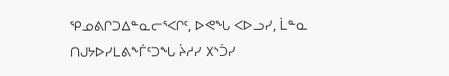ᕿᓄᕕᒋᑐᐃᓐᓇᓕᕐᐸᒋᑦ, ᐅᕙᖓ ᐸᐅᓗᓯ, ᒫᓐᓇ ᑎᒍᔭᐅᓯᒪᕕᖕᒦᑦᑐᖓ ᔩᓱᓯ ᙭ᔅᑑᓯ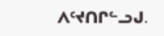ᐱᑦᔪᑎᒋᓪᓗᒍ.